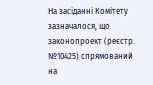На засіданні Комітету зазначалося, що законопроект (реєстр. №10425) спрямований на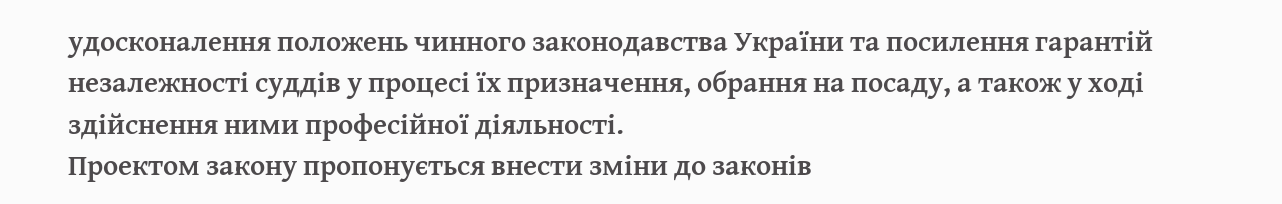удосконалення положень чинного законодавства України та посилення гарантій незалежності суддів у процесі їх призначення, обрання на посаду, а також у ході здійснення ними професійної діяльності.
Проектом закону пропонується внести зміни до законів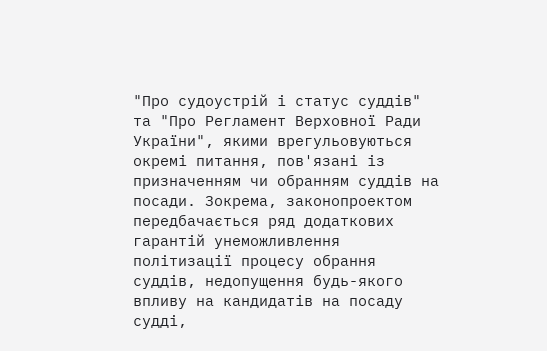"Про судоустрій і статус суддів" та "Про Регламент Верховної Ради України", якими врегульовуються окремі питання, пов'язані із призначенням чи обранням суддів на посади. Зокрема, законопроектом передбачається ряд додаткових гарантій унеможливлення політизації процесу обрання суддів, недопущення будь-якого впливу на кандидатів на посаду судді,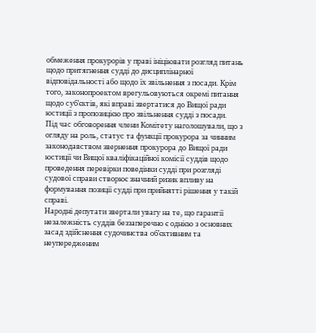обмеження прокурорів у праві ініціювати розгляд питань щодо притягнення судді до дисциплінарної відповідальності або щодо їх звільнення з посади. Крім того, законопроектом врегульовуються окремі питання щодо суб'єктів, які вправі звертатися до Вищої ради юстиції з пропозицією про звільнення судді з посади.
Під час обговорення члени Комітету наголошували, що з огляду на роль, статус та функції прокурора за чинним законодавством звернення прокурора до Вищої ради юстиції чи Вищої кваліфікаційної комісії суддів щодо проведення перевірки поведінки судді при розгляді судової справи створює значний ризик впливу на формування позиції судді при прийнятті рішення у такій справі.
Народні депутати звертали увагу на те, що гарантії незалежність суддів беззаперечно є однією з основних засад здійснення судочинства об'єктивним та неупередженим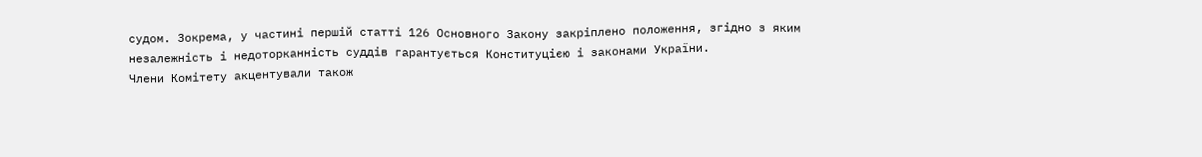судом. Зокрема, у частині першій статті 126 Основного Закону закріплено положення, згідно з яким незалежність і недоторканність суддів гарантується Конституцією і законами України.
Члени Комітету акцентували також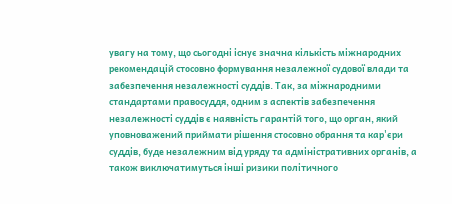увагу на тому, що сьогодні існує значна кількість міжнародних рекомендацій стосовно формування незалежної судової влади та забезпечення незалежності суддів. Так, за міжнародними стандартами правосуддя, одним з аспектів забезпечення незалежності суддів є наявність гарантій того, що орган, який уповноважений приймати рішення стосовно обрання та кар'єри суддів, буде незалежним від уряду та адміністративних органів, а також виключатимуться інші ризики політичного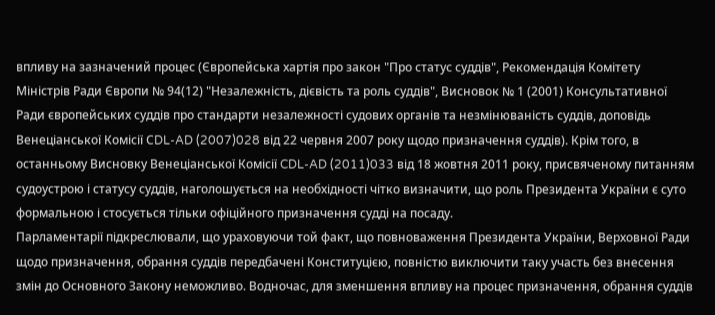впливу на зазначений процес (Європейська хартія про закон "Про статус суддів", Рекомендація Комітету Міністрів Ради Європи № 94(12) "Незалежність, дієвість та роль суддів", Висновок № 1 (2001) Консультативної Ради європейських суддів про стандарти незалежності судових органів та незмінюваність суддів, доповідь Венеціанської Комісії СDL-AD (2007)028 від 22 червня 2007 року щодо призначення суддів). Крім того, в останньому Висновку Венеціанської Комісії CDL-AD (2011)033 від 18 жовтня 2011 року, присвяченому питанням судоустрою і статусу суддів, наголошується на необхідності чітко визначити, що роль Президента України є суто формальною і стосується тільки офіційного призначення судді на посаду.
Парламентарії підкреслювали, що ураховуючи той факт, що повноваження Президента України, Верховної Ради щодо призначення, обрання суддів передбачені Конституцією, повністю виключити таку участь без внесення змін до Основного Закону неможливо. Водночас, для зменшення впливу на процес призначення, обрання суддів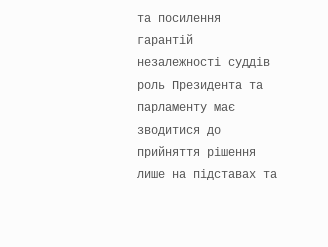та посилення гарантій незалежності суддів роль Президента та парламенту має зводитися до прийняття рішення лише на підставах та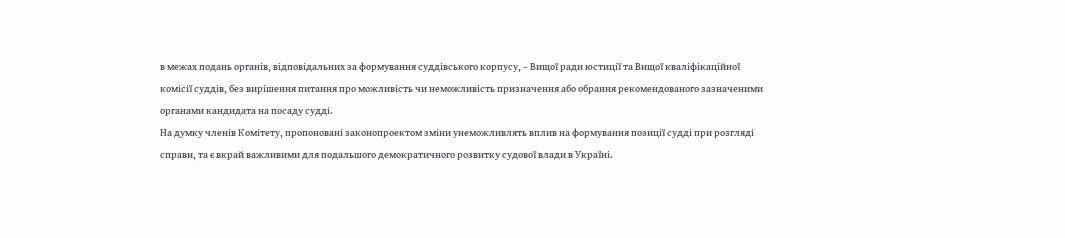в межах подань органів, відповідальних за формування суддівського корпусу, – Вищої ради юстиції та Вищої кваліфікаційної комісії суддів, без вирішення питання про можливість чи неможливість призначення або обрання рекомендованого зазначеними органами кандидата на посаду судді.
На думку членів Комітету, пропоновані законопроектом зміни унеможливлять вплив на формування позиції судді при розгляді справи, та є вкрай важливими для подальшого демократичного розвитку судової влади в Україні.